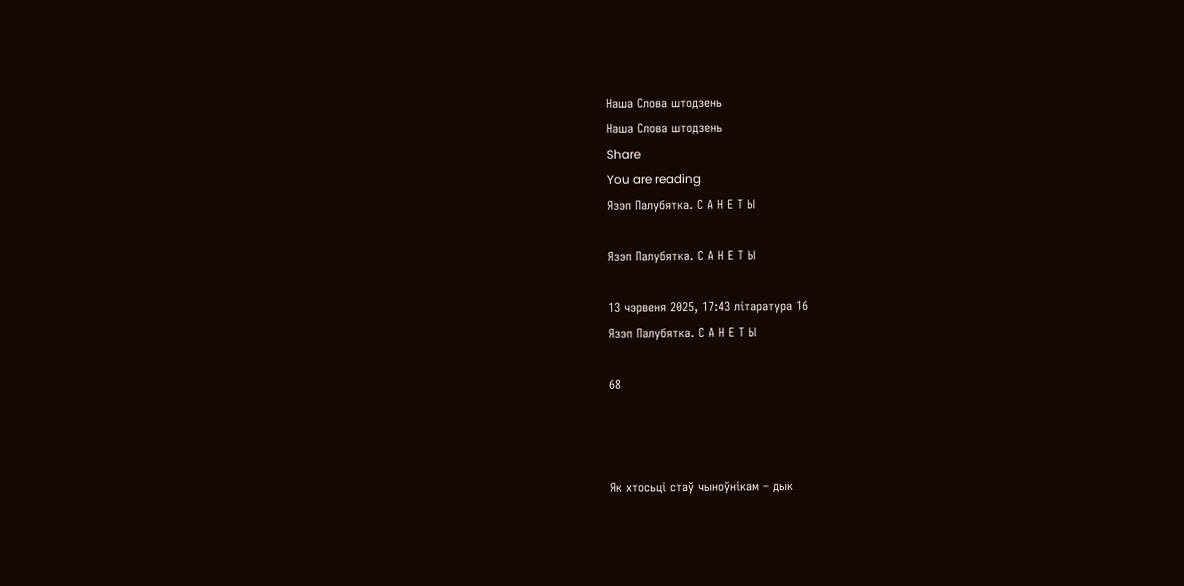Наша Слова штодзень
Наша Слова штодзень
Share
You are reading
Язэп Палубятка. С А Н Е Т Ы

Язэп Палубятка. С А Н Е Т Ы

13 чэрвеня 2025, 17:43 літаратура 16
Язэп Палубятка. С А Н Е Т Ы

68



Як хтосьці стаў чыноўнікам – дык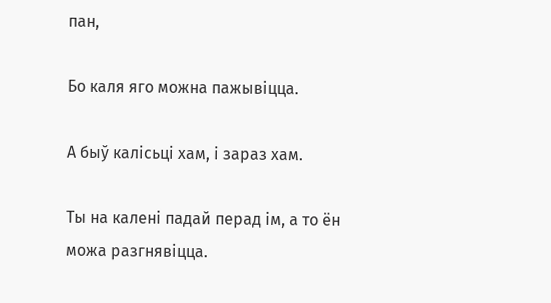пан,

Бо каля яго можна пажывіцца.

А быў калісьці хам, і зараз хам.

Ты на калені падай перад ім, а то ён можа разгнявіцца.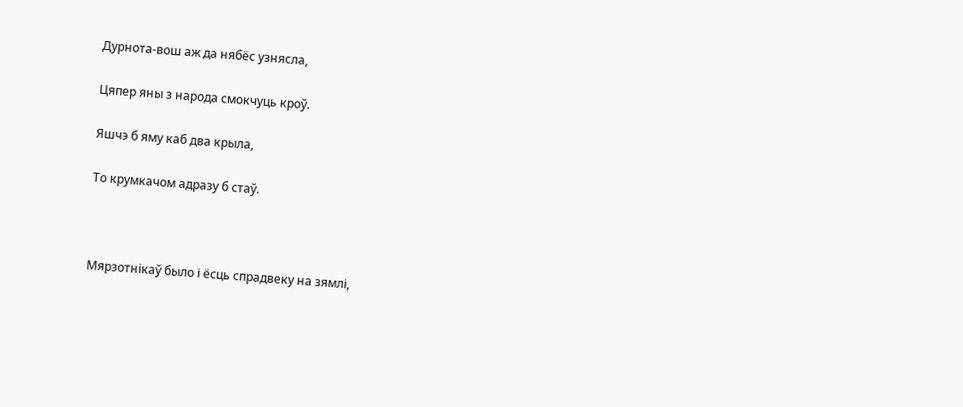Дурнота-вош аж да нябёс узнясла,

Цяпер яны з народа смокчуць кроў.

Яшчэ б яму каб два крыла,

То крумкачом адразу б стаў.



Мярзотнікаў было і ёсць спрадвеку на зямлі,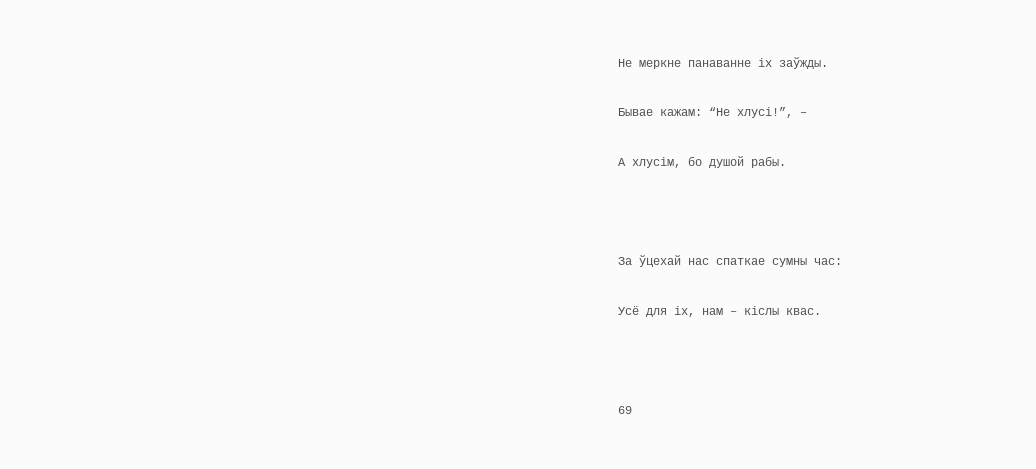Не меркне панаванне іх заўжды.

Бывае кажам: “Не хлусі!”, –

А хлусім, бо душой рабы.



За ўцехай нас спаткае сумны час:

Усё для іх, нам – кіслы квас.



69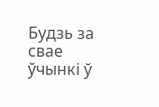Будзь за свае ўчынкі ў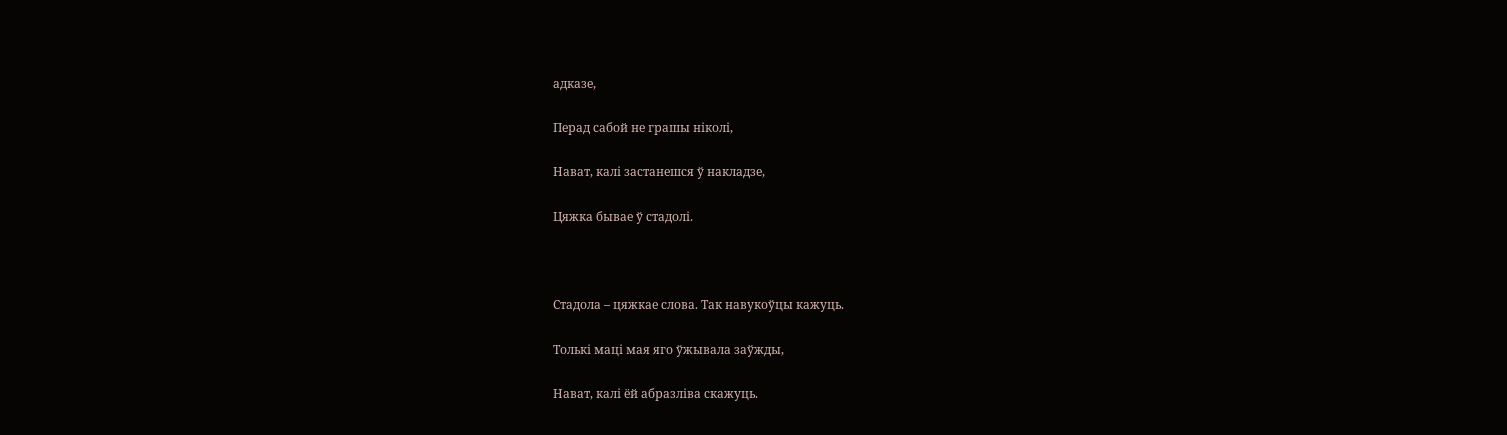адказе,

Перад сабой не грашы ніколі,

Нават, калі застанешся ў накладзе,

Цяжка бывае ў стадолі.



Стадола – цяжкае слова. Так навукоўцы кажуць.

Толькі маці мая яго ўжывала заўжды,

Нават, калі ёй абразліва скажуць.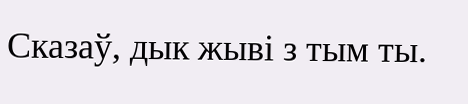Сказаў, дык жыві з тым ты.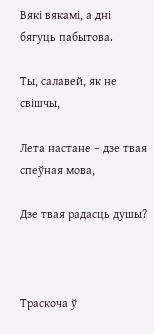Вякі вякамі, а дні бягуць пабытова.

Ты, салавей, як не свішчы,

Лета настане – дзе твая спеўная мова,

Дзе твая радасць душы?



Траскоча ў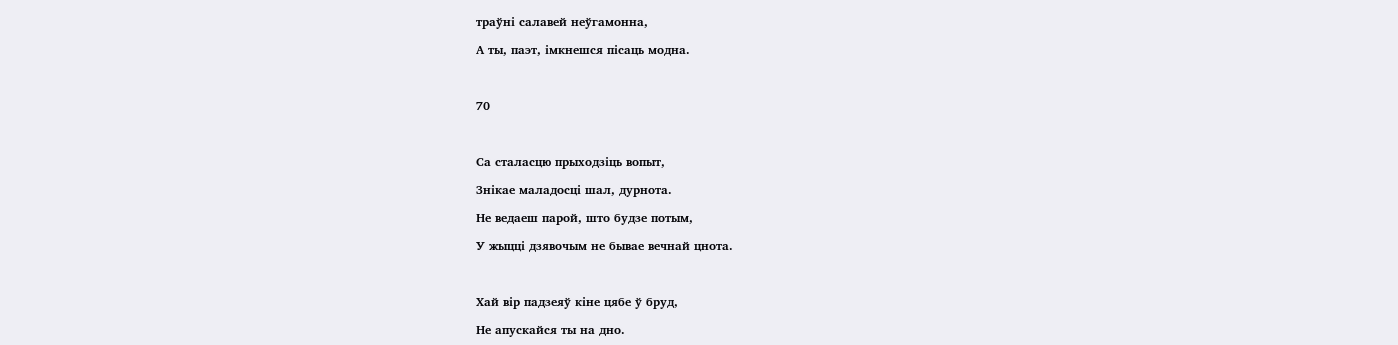траўні салавей неўгамонна,

А ты, паэт, імкнешся пісаць модна.



70



Са сталасцю прыходзіць вопыт,

Знікае маладосці шал, дурнота.

Не ведаеш парой, што будзе потым,

У жыцці дзявочым не бывае вечнай цнота.



Хай вір падзеяў кіне цябе ў бруд,

Не апускайся ты на дно.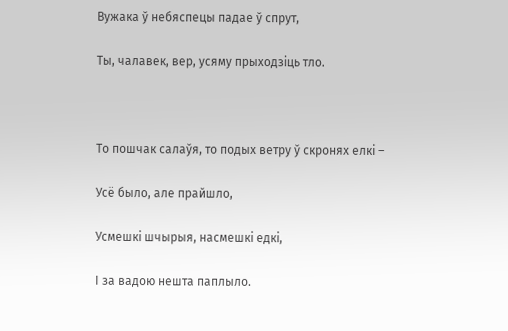Вужака ў небяспецы падае ў спрут,

Ты, чалавек, вер, усяму прыходзіць тло.



То пошчак салаўя, то подых ветру ў скронях елкі –

Усё было, але прайшло,

Усмешкі шчырыя, насмешкі едкі,

І за вадою нешта паплыло.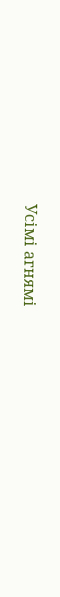Усімі агнямі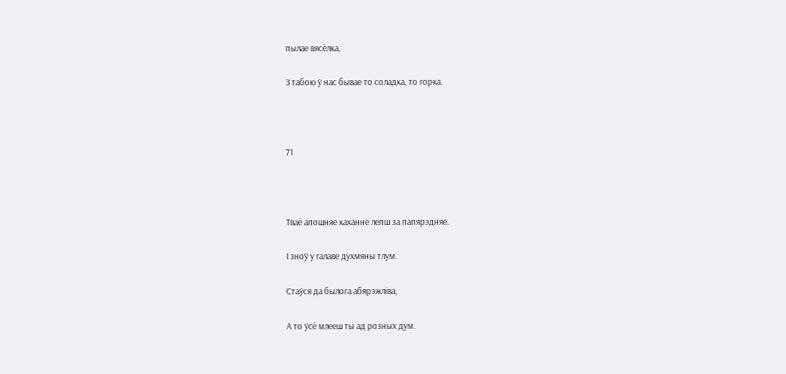пылае вясёлка,

З табою ў нас бывае то соладка, то горка.



71



Тваё апошняе каханне лепш за папярэдняе.

І зноў у галаве духмяны тлум.

Стаўся да былога абярэжліва,

А то ўсё млееш ты ад розных дум.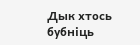Дык хтось бубніць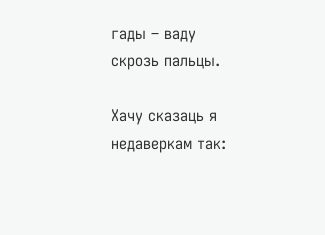гады – ваду скрозь пальцы.

Хачу сказаць я недаверкам так: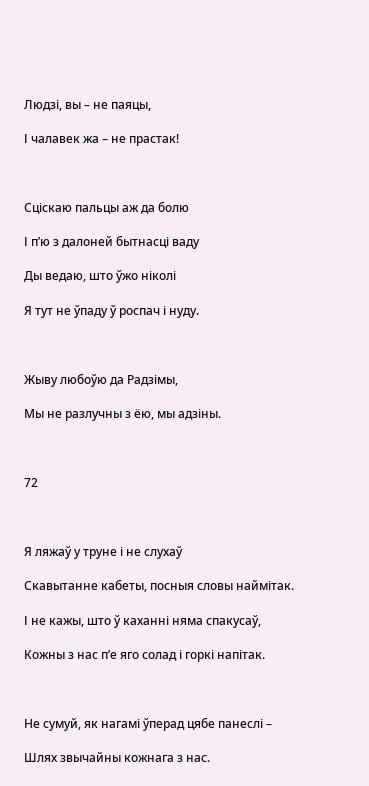Людзі, вы – не паяцы,

І чалавек жа – не прастак!



Сціскаю пальцы аж да болю

І п’ю з далоней бытнасці ваду

Ды ведаю, што ўжо ніколі

Я тут не ўпаду ў роспач і нуду.



Жыву любоўю да Радзімы,

Мы не разлучны з ёю, мы адзіны.



72



Я ляжаў у труне і не слухаў

Скавытанне кабеты, посныя словы наймітак.

І не кажы, што ў каханні няма спакусаў,

Кожны з нас п’е яго солад і горкі напітак.



Не сумуй, як нагамі ўперад цябе панеслі –

Шлях звычайны кожнага з нас.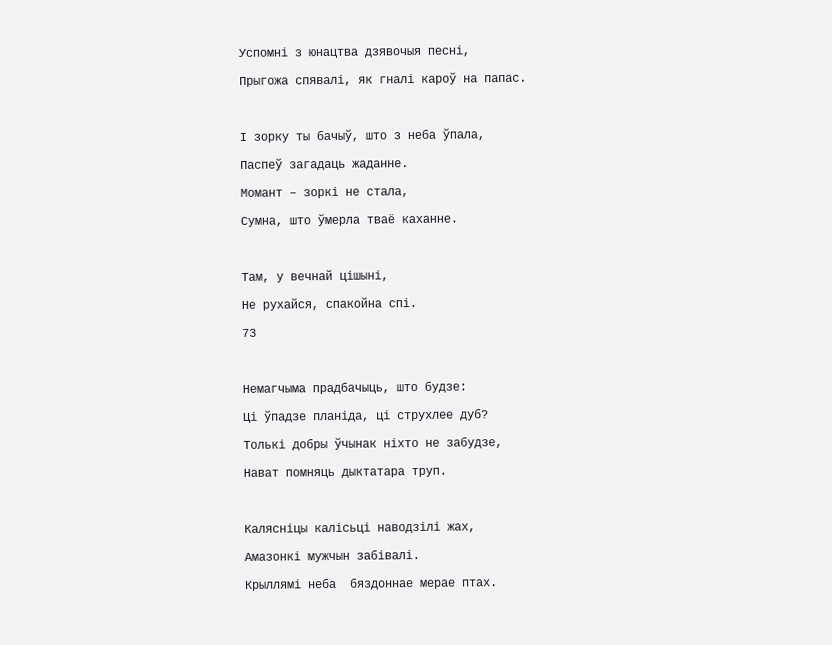Успомні з юнацтва дзявочыя песні,

Прыгожа спявалі, як гналі кароў на папас.



І зорку ты бачыў, што з неба ўпала,

Паспеў загадаць жаданне.

Момант – зоркі не стала,

Сумна, што ўмерла тваё каханне.



Там, у вечнай цішыні,

Не рухайся, спакойна спі.

73



Немагчыма прадбачыць, што будзе:

Ці ўпадзе планіда, ці струхлее дуб?

Толькі добры ўчынак ніхто не забудзе,

Нават помняць дыктатара труп.



Калясніцы калісьці наводзілі жах,

Амазонкі мужчын забівалі.

Крыллямі неба  бяздоннае мерае птах.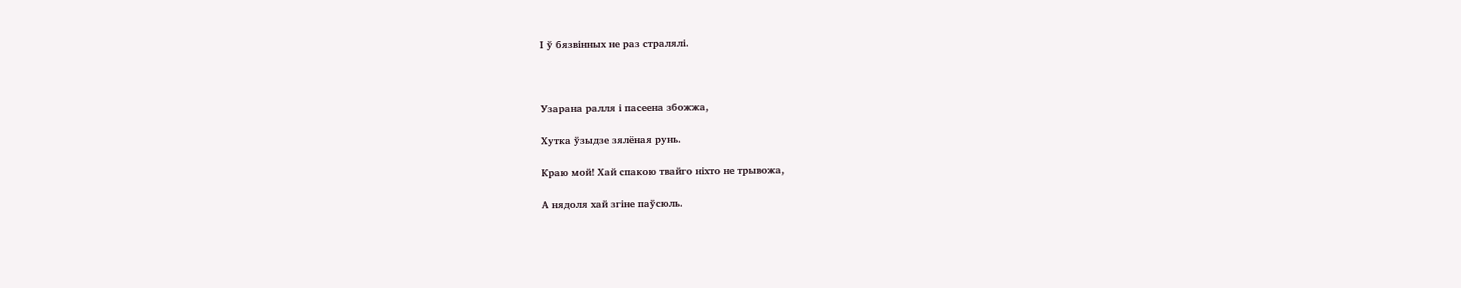І ў бязвінных не раз стралялі.



Узарана ралля і пасеена збожжа,

Хутка ўзыдзе зялёная рунь.

Краю мой! Хай спакою твайго ніхто не трывожа,

А нядоля хай згіне паўсюль.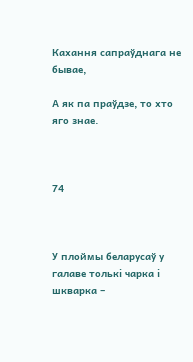Кахання сапраўднага не бывае,

А як па праўдзе, то хто яго знае.



74



У плоймы беларусаў у галаве толькі чарка і шкварка –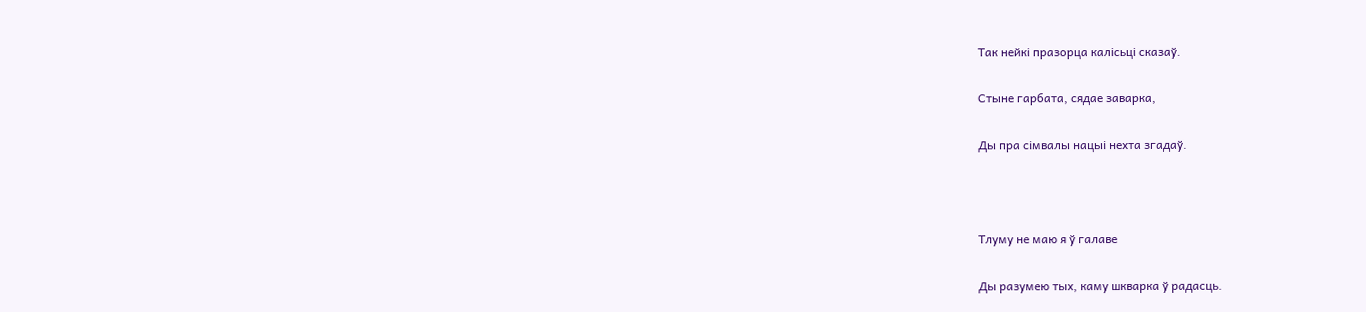Так нейкі празорца калісьці сказаў.

Стыне гарбата, сядае заварка,

Ды пра сімвалы нацыі нехта згадаў.



Тлуму не маю я ў галаве

Ды разумею тых, каму шкварка ў радасць.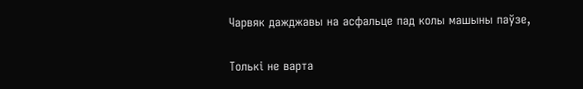Чарвяк дажджавы на асфальце пад колы машыны паўзе,

Толькі не варта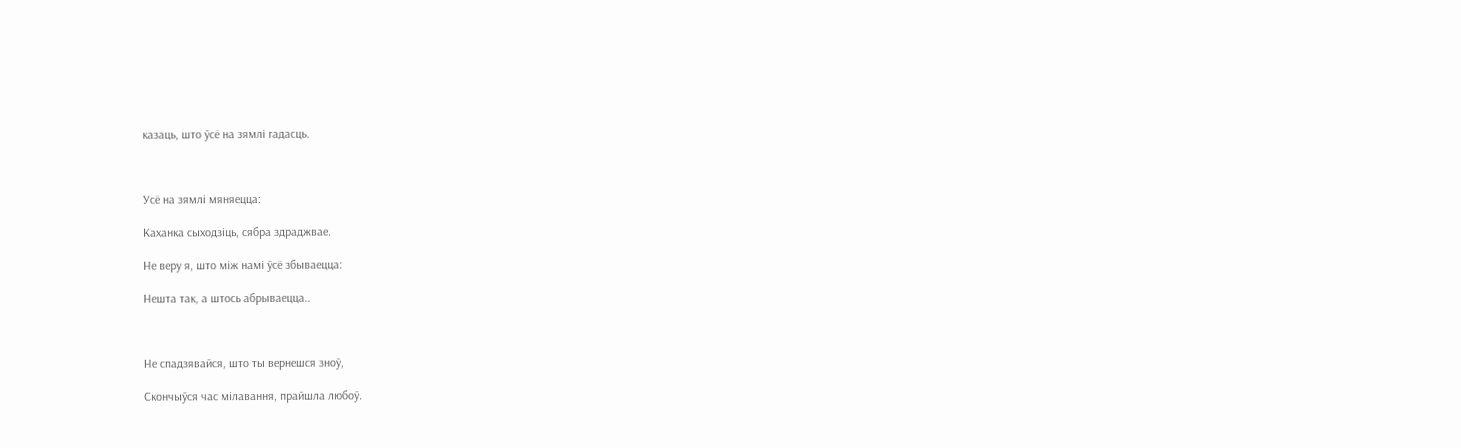казаць, што ўсё на зямлі гадасць.



Усё на зямлі мяняецца:

Каханка сыходзіць, сябра здраджвае.

Не веру я, што між намі ўсё збываецца:

Нешта так, а штось абрываецца..



Не спадзявайся, што ты вернешся зноў,

Скончыўся час мілавання, прайшла любоў.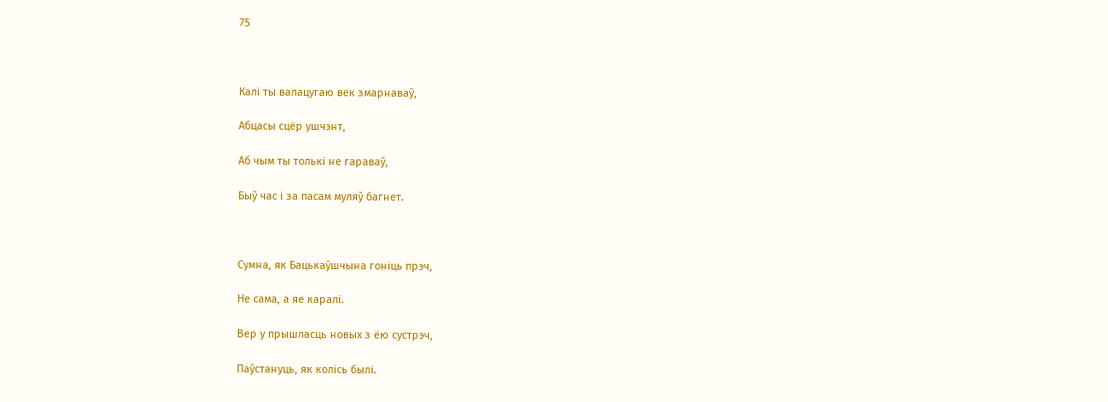75



Калі ты валацугаю век змарнаваў,

Абцасы сцёр ушчэнт,

Аб чым ты толькі не гараваў,

Быў час і за пасам муляў багнет.



Сумна, як Бацькаўшчына гоніць прэч,

Не сама, а яе каралі.

Вер у прышласць новых з ёю сустрэч,

Паўстануць, як колісь былі.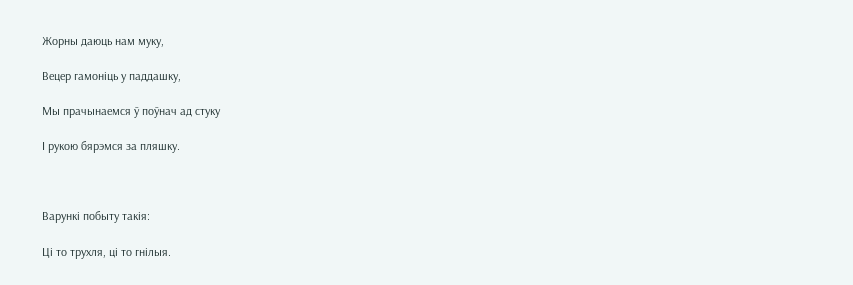Жорны даюць нам муку,

Вецер гамоніць у паддашку,

Мы прачынаемся ў поўнач ад стуку

І рукою бярэмся за пляшку.



Варункі побыту такія:

Ці то трухля, ці то гнілыя.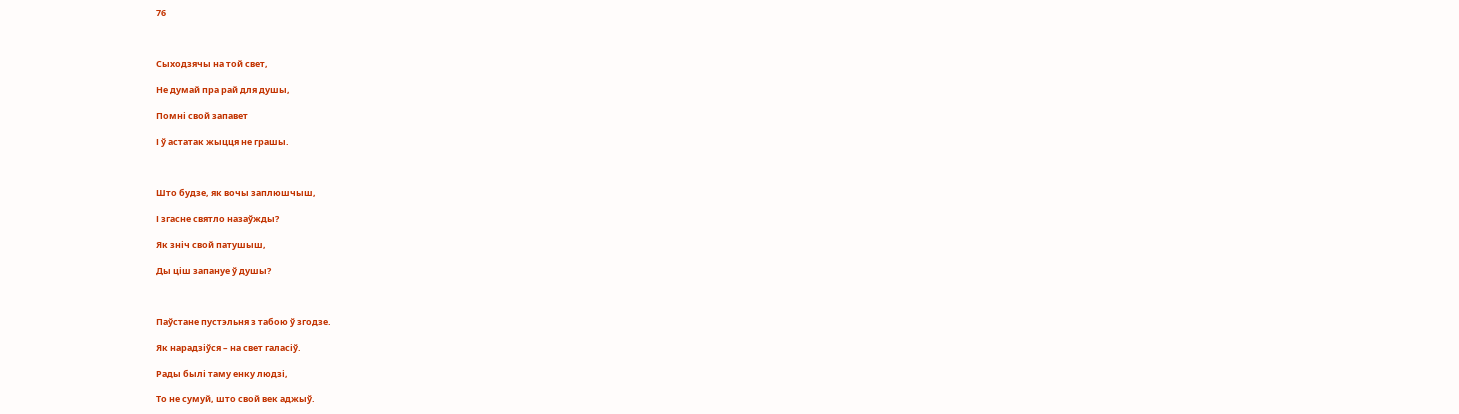76



Сыходзячы на той свет,

Не думай пра рай для душы,

Помні свой запавет

І ў астатак жыцця не грашы.



Што будзе, як вочы заплюшчыш,

І згасне святло назаўжды?

Як зніч свой патушыш,

Ды ціш запануе ў душы?



Паўстане пустэльня з табою ў згодзе.

Як нарадзіўся – на свет галасіў.

Рады былі таму енку людзі,

То не сумуй, што свой век аджыў.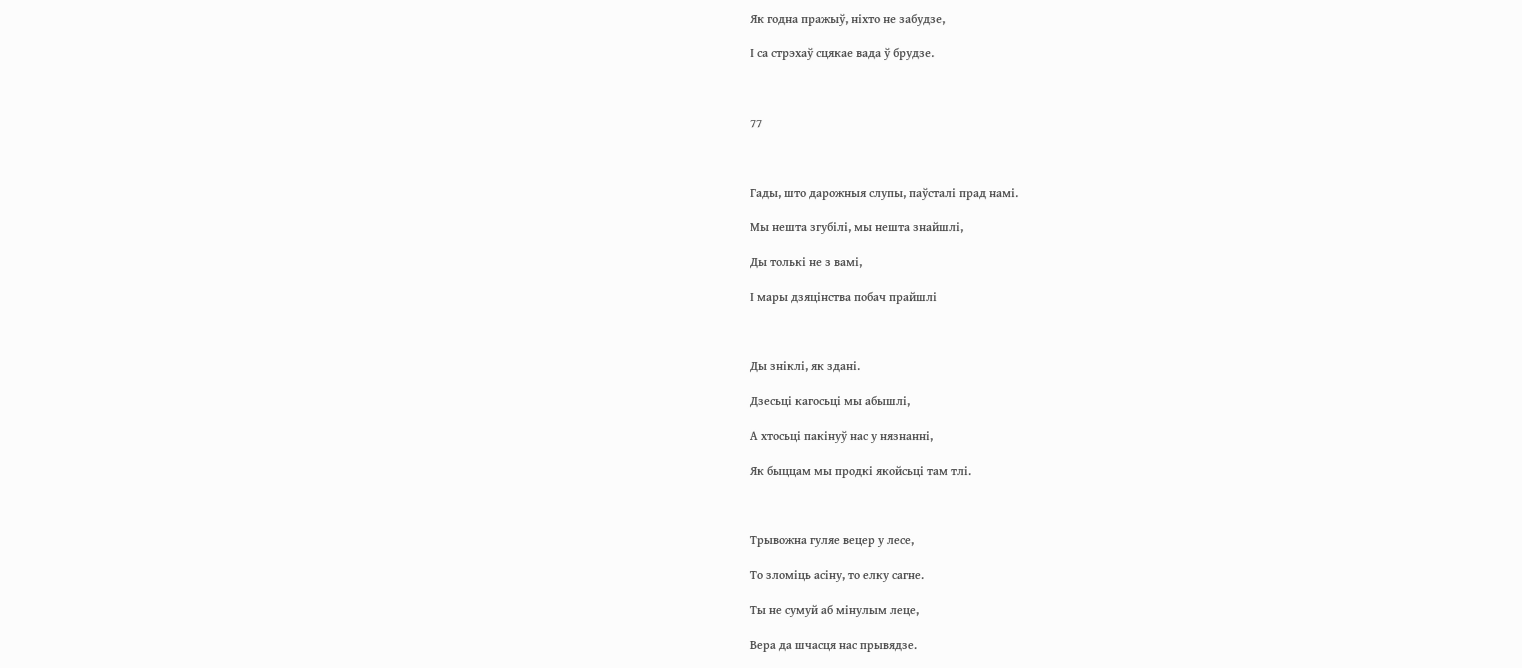Як годна пражыў, ніхто не забудзе,

І са стрэхаў сцякае вада ў брудзе.



77



Гады, што дарожныя слупы, паўсталі прад намі.

Мы нешта згубілі, мы нешта знайшлі,

Ды толькі не з вамі,

І мары дзяцінства побач прайшлі



Ды зніклі, як здані.

Дзесьці кагосьці мы абышлі,

А хтосьці пакінуў нас у нязнанні,

Як быццам мы продкі якойсьці там тлі.



Трывожна гуляе вецер у лесе,

То зломіць асіну, то елку сагне.

Ты не сумуй аб мінулым леце,

Вера да шчасця нас прывядзе.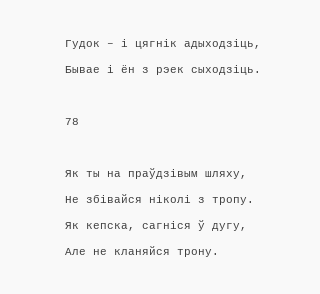Гудок – і цягнік адыходзіць,

Бывае і ён з рэек сыходзіць.



78



Як ты на праўдзівым шляху,

Не збівайся ніколі з тропу.

Як кепска, сагніся ў дугу,

Але не кланяйся трону.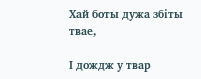Хай боты дужа збіты твае,

І дождж у твар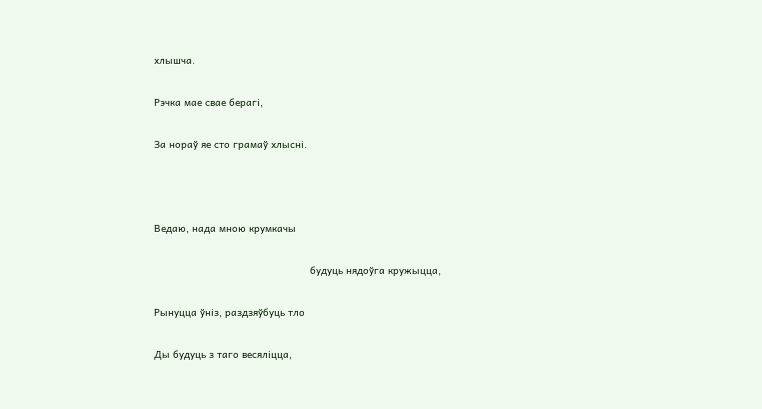хлышча.

Рэчка мае свае берагі,

За нораў яе сто грамаў хлысні.



Ведаю, нада мною крумкачы

                                                    будуць нядоўга кружыцца,

Рынуцца ўніз, раздзяўбуць тло

Ды будуць з таго весяліцца,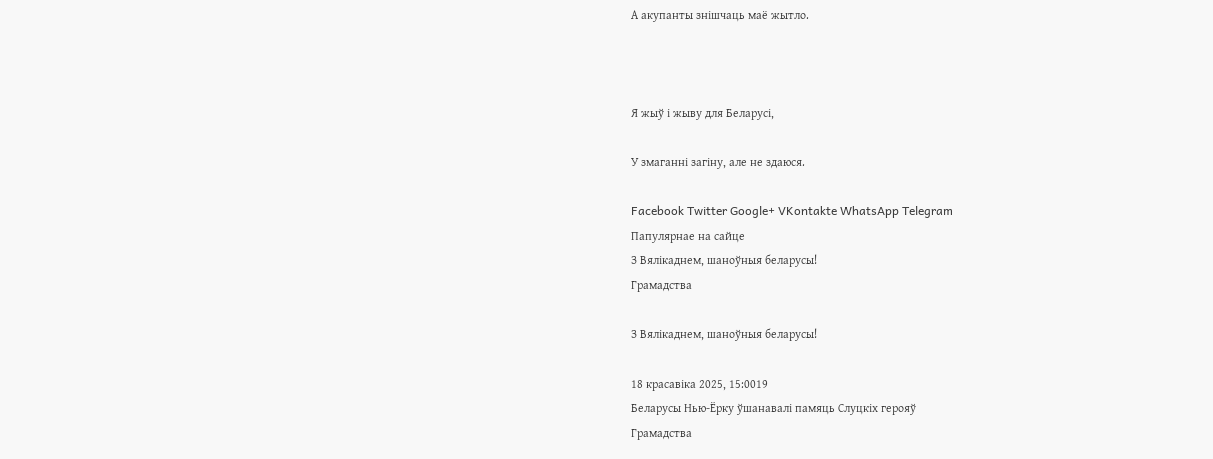А акупанты знішчаць маё жытло.



Я жыў і жыву для Беларусі,

У змаганні загіну, але не здаюся.

Facebook Twitter Google+ VKontakte WhatsApp Telegram
Папулярнае на сайце
З Вялікаднем, шаноўныя беларусы!
Грамадства

З Вялікаднем, шаноўныя беларусы!

18 красавіка 2025, 15:0019
Беларусы Нью-Ёрку ўшанавалі памяць Слуцкіх герояў
Грамадства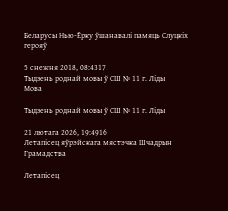Беларусы Нью-Ёрку ўшанавалі памяць Слуцкіх герояў

5 снежня 2018, 08:4317
Тыдзень роднай мовы ў СШ № 11 г. Ліды
Мова

Тыдзень роднай мовы ў СШ № 11 г. Ліды

21 лютага 2026, 19:4916
Летапісец яўрэйскага мястэчка Шчадрын
Грамадства

Летапісец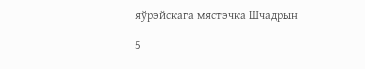яўрэйскага мястэчка Шчадрын

5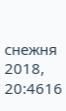снежня 2018, 20:4616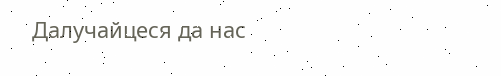Далучайцеся да нас